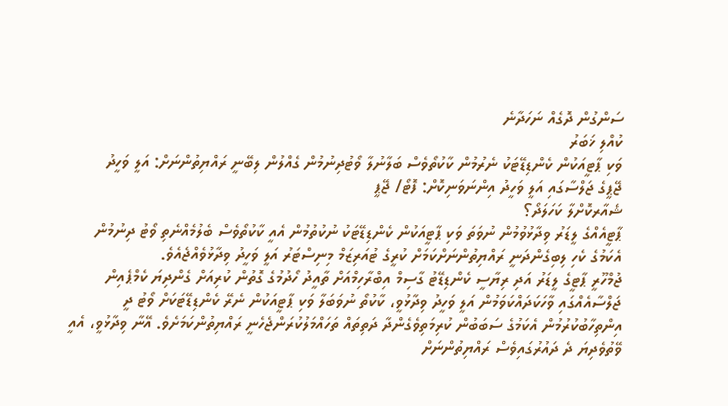ސަންގުން ދޮގެއް ނަހަދާނެ
ކުއްލި ޚަބަރު
ވަކި ޕާޓީއަކުން ކެންޑިޑޭޓަކު ނެރުމުން ކާކުތޯވެސް ބަލާނުލާ ވޯޓުދިނުމުން ގެއްލުން ލިބޭނީ ރައްޔިތުންނަށް: އަލީ ވަހީދު
ޖޭޕީގެ ޖަލްސާގައި އަލީ ވަހީދު އިންނަވަނިކޮށް: ފޮޓޯ/ ޖޭޕީ
ޝެއާރކޮށްލާ ކަހަލަދޯ؟
ޕާޓީއެއްގެ ލީޑަރު ވިދާޅުވުމުން ނުވަތަ ވަކި ޕާޓީއަކުން ކެންޑިޑޭޓަކު ނުކުތުމުން އެއީ ކާކުތޯވެސް ބެލުމެއްނެތި ވޯޓު ދިނުމުން އެކަމުގެ ކެހި ލިބިގެންދަނީ ރައްޔިތުންނަށްކަމަށް ކުރީގެ ޓުއަރިޒަމް މިނިސްޓަރު އަލީ ވަހީދު ވިދާޅުވެއްޖެއެވެ.
ޖުމްހޫރީ ޕާޓީގެ ލީޑަރު އަދި ރިޔާސީ ކެންޑިޑޭޓު ގާސިމް އިބްރާހިމްއަށް ތާއީދު ހޯދުމުގެ ގޮތުން ކުރިއަށް ގެންދިޔަ ކެމްޕެއިން ޖަލްސާއެއްގައި ވާހަކަދައްކަވަމުން އަލީ ވަހީދު ވިދާޅުވީ، ކާކުތޯ ނުވަބަލާ ވަކި ޕާޓީއަކުން ނެރޭ ކެންޑިޑޭޓަކަށް ވޯޓު ދީ އިންތިހާބުކުރުމުން އެކަމުގެ ސަބަބުން ކުރިމަތިވެގެންދާ ދަތިތައް ތަހައްމަލުކުރަންޖެހެނީ ރައްޔިތުންކަމަށެވެ. އޭނާ ވިދާޅުވީ، އެއީ ވޭތުވެދިޔަ ދެ ދައުރުގައިވެސް ރައްޔިތުންނަށް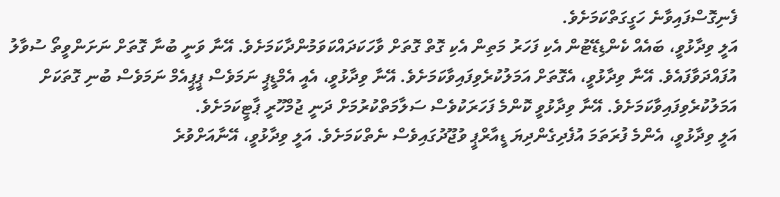ފެނިގޮސްފައިވާނެ ހަގީގަތްކަމަށެވެ.
އަލީ ވިދާޅުވީ، ބައެއް ކެންޑިޑޭޓުން އެކި ފަހަރު މަތިން އެކި ގޮތް ގޮތަށް ވާހަކަދައްކަވަމުންދާކަމަށެވެ. އޭނާ ވަނީ ބުނާ ގޮތަށް ނަށަންވީތޯ ސުވާލު އުފައްދަވާފައެވެ. އޭނާ ވިދާޅުވީ، އެގޮތަށް އަމަލުކުރެވިފައިވާކަމަށެވެ. އޭނާ ވިދާޅުވީ، އެއީ އެމްޑީޕީ ނަމަވެސް ޕީޕީއެމް ނަމަވެސް ބުނި ގޮތަކަށް އަމަލުކުރެވިފައިވާކަމަށެވެ. އޭނާ ވިދާޅުވީ ކޮންމެ ފަހަރަކުވެސް ސަލާމަތްކުރުމަށް ދަނީ ޖުމްހޫރީ ޕާޓީކަމަށެވެ.
އަލީ ވިދާޅުވީ، އެންމެ ފުރަތަމަ އުފެދިގެންދިޔަ ޑީއާރްޕީ ވުޖޫދުގައިވެސް ނެތްކަމަށެވެ. އަލީ ވިދާޅުވީ، އޭނާއަށްވުރެ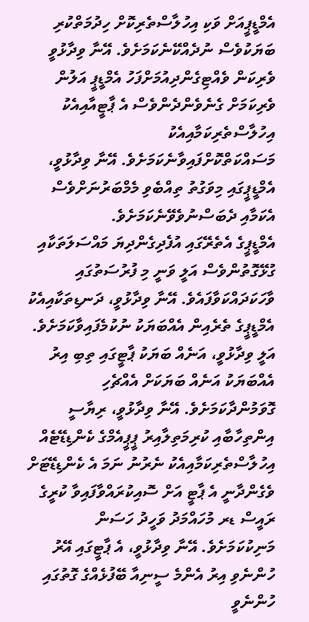އެމްޑީޕީއަށް ވަކި އިހުލާސްތެރިކޮށް ހިދުމަތްކުރި ބަޔަކުވެސް ނުދެއްކޭނެކަމަށެވެ. އޭނާ ވިދާޅުވީ ވެރިކަން ވެއްޓިގެންދިއުމަށްފަހު އެމްޑީޕީ އަލުން ވެރިކަމަށް ގެނެވެންދެންވެސް އެ ޕާޓީއާއިއެކު އިހުލާސްތެރިކަމާއިއެކު މަސައްކަތްކޮށްފައިވާނެކަމަށެވެ. އޭނާ ވިދާޅުވީ، އެމްޑީޕީގައި މިވަގުތު ތިއްބެވި މެމްބަރުނަށްވެސް އެކަމާއި ދެބަސްނުވެވޭނެކަމަށެވެ.
އެމްޑީޕީގެ އެތެރޭގައި އުފެދިގެންދިޔަ މައްސަލަތަކާއި ގުޅޭގޮތުންވެސް އަލީ ވަނީ މި ފުރުސަތުގައި ވާހަކަދައްކަވާފައެވެ. އޭނާ ވިދާޅުވީ، ދަނޑިތަކާއިއެކު އެމްޑީޕީގެ ތެރެއިން އެއްބަޔަކު ނުކުމެފައިވާކަމަށެވެ. އަލީ ވިދާޅުވީ، އަނެއް ބަޔަކު ޕާޓީގައި ތިބި އިރު އެއްބަޔަކު އަނެއް ބަޔަކަށް އެއްޗެހި ގޮވަމުންދާކަމަށެވެ. އޭނާ ވިދާޅުވީ، ރިޔާސީ އިންތިހާބާއި ކުރިމަތިލާއިރު ޕީޕީއެމްގެ ކެންޑިޑޭޓެއް އިހުލާސްތެރިކަމާއިއެކު ނެރުނު ނަމަ އެ ކެންޑިޑޭޓަށް ވެގެންދާނީ އެ ޕާޓީ އަށް ސޮއިކުރައްވާފައިވާ ކުރީގެ ރައީސް ޑރ މުހައްމަދު ވަހީދު ހަސަން މަނިކުކަމަށެވެ. އޭނާ ވިދާޅުވީ، އެ ޕާޓީގައި އޭރު ހުންނެވި އިރު އެންމެ ސީނިއާ ބޭފުޅެއްގެ ގޮތުގައި ހުންނެވީ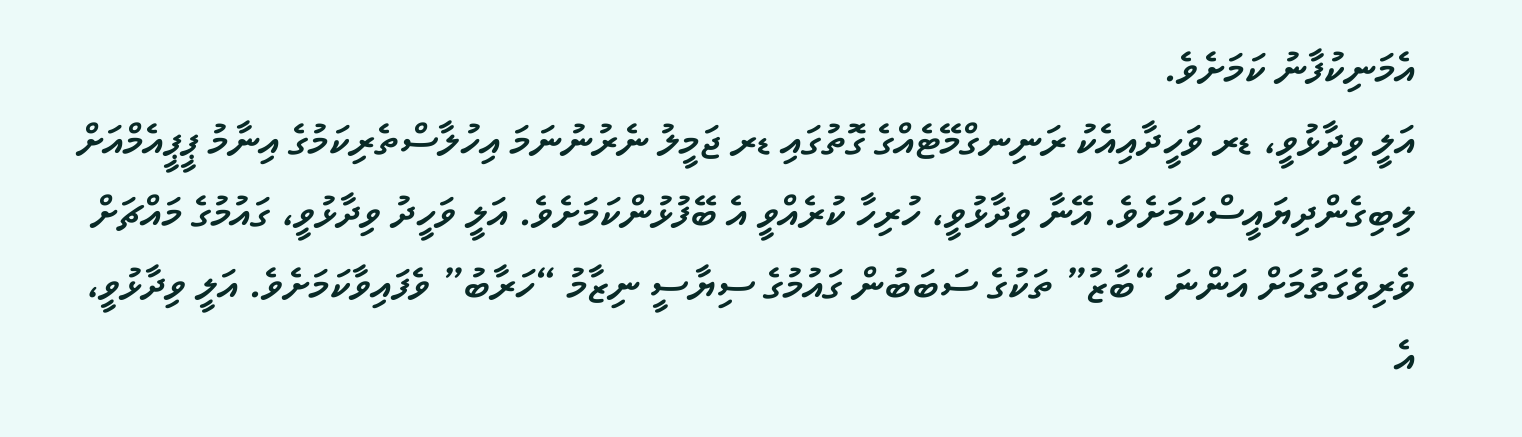އެމަނިކުފާނު ކަމަށެވެ.
އަލީ ވިދާޅުވީ، ޑރ ވަހީދާއިއެކު ރަނިނގްމޭޓެއްގެ ގޮތުގައި ޑރ ޖަމީލު ނެރުނުނަމަ އިހުލާސްތެރިކަމުގެ އިނާމު ޕީޕީއެމްއަށް ލިބިގެންދިޔައީސްކަމަށެވެ. އޭނާ ވިދާޅުވީ، ހުރިހާ ކުރެއްވީ އެ ބޭފުޅުންކަމަށެވެ. އަލީ ވަހީދު ވިދާޅުވީ، ގައުމުގެ މައްޗަށް ވެރިވެގަތުމަށް އަންނަ “ބާޒު” ތަކުގެ ސަބަބުން ގައުމުގެ ސިޔާސީ ނިޒާމު “ހަރާބު” ވެފައިވާކަމަށެވެ. އަލީ ވިދާޅުވީ، އެ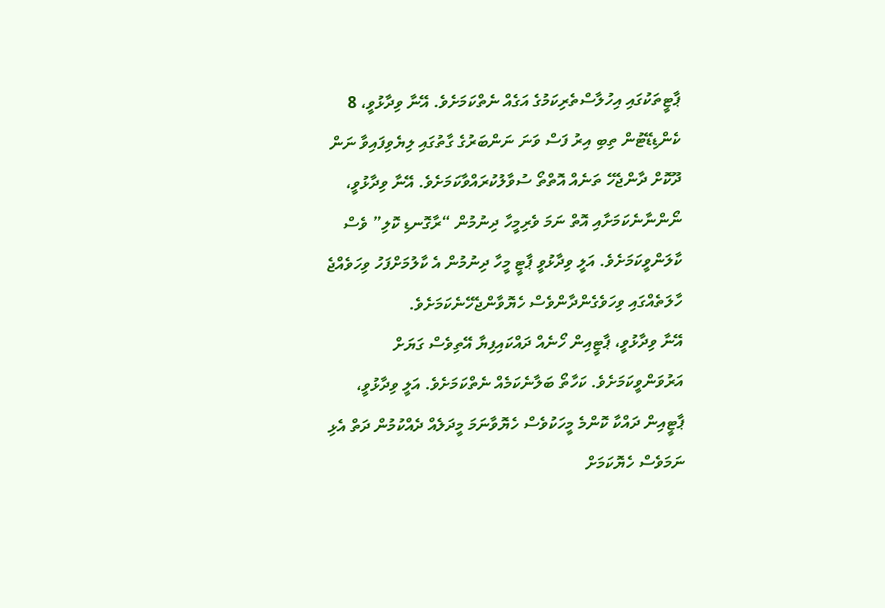ޕާޓީތަކުގައި އިހުލާސްތެރިކަމުގެ އަގެއް ނެތްކަމަށެވެ. އޭނާ ވިދާޅުވީ، 8 ކެންޑިޑޭޓުން ތިބި އިރު ފަސް ވަނަ ނަންބަރުގެ ގާތުގައި ލިޔެވިފައިވާ ނަން ދޫކޮށް ދާންޖެހޭ ތަނެއް އޮތްތޯ ސުވާލުކުރައްވާކަމަށެވެ. އޭނާ ވިދާޅުވީ، ނޯންނާނެކަމަށާއި އޮތް ނަމަ ވެރިމީހާ ދިނުމުން “ރާގޮނޑި ކޮލި” ވެސް ކާލަންވީކަމަށެވެ. އަލީ ވިދާޅުވީ ޕާޓީ މީހާ ދިނުމުން އެ ކާލުމަށްފަހު ވިހަވެއްޖެ ހާލަތެއްގައި ވިހަވެގެންދާންވެސް ހެޔޮވާންޖެހޭނެކަމަށެވެ.
އޭނާ ވިދާޅުވީ، ޕާޓީއިން ހޯނެއް ދައްކައިފިޔާ އޭތިވެސް ގަޔަށް އަރުވަންވީކަމަށެވެ. ކަހާތޯ ބަލާނެކަމެއް ނެތްކަމަށެވެ. އަލީ ވިދާޅުވީ، ޕާޓީއިން ދައްކާ ކޮންމެ މީހަކުވެސް ހެޔޮވާނަމަ މީދަލެއް ދެއްކުމުން ދަތް އެޅި ނަމަވެސް ހެޔޮކަމަށް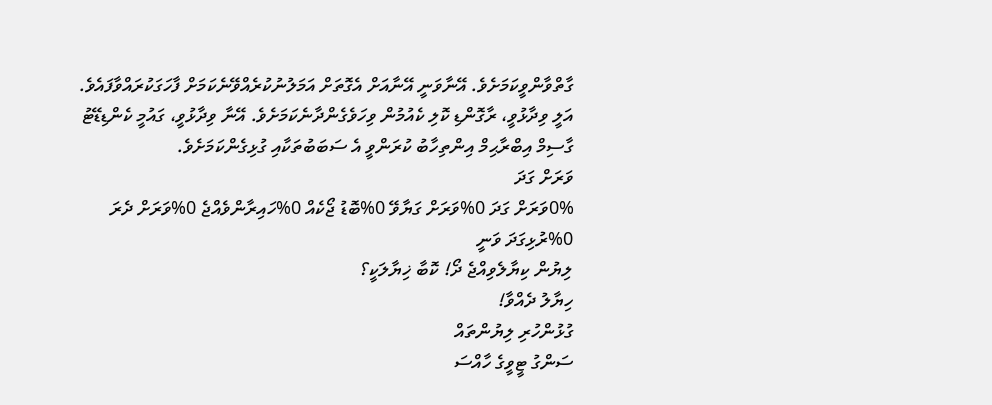ގާތްވާންވީކަމަށެވެ. އޭނާވަނީ އޭނާއަށް އެގޮތަށް އަމަލުނުކުރެއްވޭނެކަމަށް ފާހަގަކުރައްވާފައެވެ. އަލީ ވިދާޅުވީ، ރާގޮންޑި ކޮލި ކެއުމުން ވިހަވެގެންދާނެކަމަށެވެ. އޭނާ ވިދާޅުވީ، ގައުމީ ކެންޑިޑޭޓު ގާސިމް އިބްރާޙިމް އިންތިހާބު ކުރަންވީ އެ ސަބަބުތަކާއި ގުޅިގެންކަމަށެވެ.
ވަރަށް ގަދަ
0%ވަރަށް ގަދަ 0%ވަރަށް ގަޔާވޭ 0%ބޮޑު ޖޯކެއް 0%ހައިރާންވެއްޖެ 0%ވަރަށް ދެރަ 0%ރުޅިގަދަ ވަނީ
ލިޔުން ކިޔާލެވިއްޖެ ދޯ! ކޮބާ ޚިޔާލަކީ؟
ހިޔާލު ދެއްވާ!
ގުޅުންހުރި ލިޔުންތައް
ސަންގު ޓީވީގެ ހާއްސަ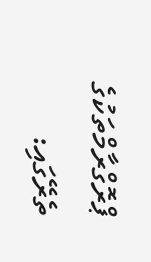ޕްރޮގްރާމްތަކުގެ ތެރޭގައި: